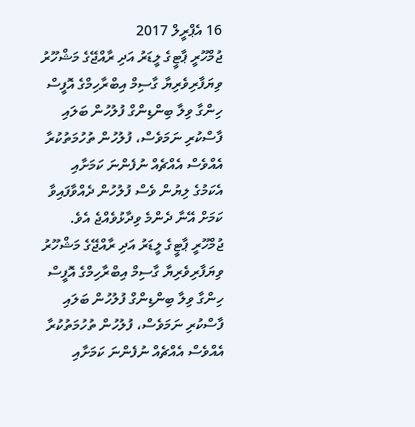16 އެޕްރީލް 2017
ޖުމްހޫރީ ޕާޓީގެ ލީޑަރު އަދި ރާއްޖޭގެ މަޝްހޫރު ވިޔަފާރިވެރިޔާ ގާސިމް އިބްރާހިމްގެ އޮފީސް ހިންގާ ވިލާ ބިންޑިންގް ފުލުހުން ބަލައި ފާސްކުރި ނަމަވެސް، ފުލުހުން ތުހުމަތުކުރާ އެއްވެސް އެއްޗެއް ނުފެންނަ ކަމަށާއި އެކަމުގެ ލިޔުން ވެސް ފުލުހުން ދެއްވާފައިވާ ކަމަށް އޭނާ ދެންމެ ވިދާޅުވެއްޖެ އެވެ.
ޖުމްހޫރީ ޕާޓީގެ ލީޑަރު އަދި ރާއްޖޭގެ މަޝްހޫރު ވިޔަފާރިވެރިޔާ ގާސިމް އިބްރާހިމްގެ އޮފީސް ހިންގާ ވިލާ ބިންޑިންގް ފުލުހުން ބަލައި ފާސްކުރި ނަމަވެސް، ފުލުހުން ތުހުމަތުކުރާ އެއްވެސް އެއްޗެއް ނުފެންނަ ކަމަށާއި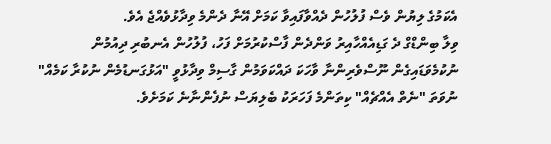އެކަމުގެ ލިޔުން ވެސް ފުލުހުން ދެއްވާފައިވާ ކަމަށް އޭނާ ދެންމެ ވިދާޅުވެއްޖެ އެވެ.
ވިލާ ބިންޑްގް ދެ ގަޑިއެއްހާއިރު ވަންދެން ފާސްކުރުމަށް ފަހު، ފުލުހުން އެނބުރި ދިއުމުން ނުކުމެވަޑައިގެން ނޫސްވެރިންނާ ވާހަކަ ދައްކަވަމުން ގާސިމް ވިދާޅުވީ "އަޅުގަނޑުމެން ނުކުރާ ކަމެއް" ނުވަތަ "ނެތް އެއްޗެއް" ކިތަންމެ ފަހަރަކު ބެލިޔަސް ނުފެންނާނެ ކަމަށެވެ.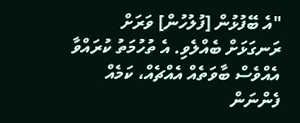"އެ ބޭފުޅުން [ފުލުހުން] ވަރަށް ރަނގަޅަށް ބެއްލެވި. އެ ތުހުމަތު ކުރައްވާ އެއްވެސް ބާވަތެއް އެއްޗެއް، ކަމެއް ފެންނަން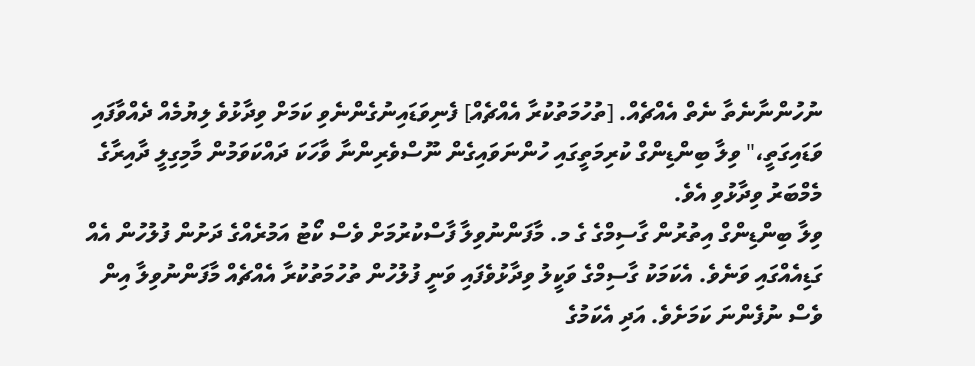ނުހުންނާނެތާ ނެތް އެއްޗެއް. [ތުހުމަތުކުރާ އެއްޗެއް] ފެނިވަޑައިނުގެންނެވި ކަމަށް ވިދާޅުވެ ލިޔުމެއް ދެއްވާފައި ވަޑައިގަތީ،" ވިލާ ބިންޑިންގް ކުރިމަތީގައި ހުންނަވައިގެން ނޫސްވެރިންނާ ވާހަކަ ދައްކަވަމުން މާމިގިލީ ދާއިރާގެ މެމްބަރު ވިދާޅުވި އެވެ.
ވިލާ ބިންޑިންގް އިތުރުން ގާސިމްގެ ގެ މ. މާފަންނުވިލާ ފާސްކުރުމަށް ވެސް ކޯޓު އަމުރެއްގެ ދަށުން ފުލުހުން އެއް ގަޑިއެއްގައި ވަނެވެ. އެކަމަކު ގާސިމްގެ ވަކީލު ވިދާޅުވެފައި ވަނީ ފުލުހުން ތުހުމަތުކުރާ އެއްޗެއް މާފަންނުވިލާ އިން ވެސް ނުފެންނަ ކަމަށެވެ. އަދި އެކަމުގެ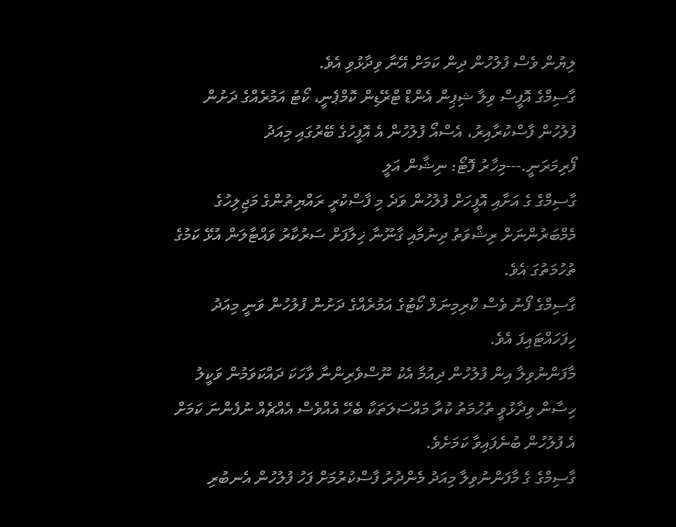ލިޔުން ވެސް ފުލުހުން ދިން ކަމަށް އޭނާ ވިދާޅުވި އެވެ.
ގާސިމްގެ އޮފީސް ވިލާ ޝިޕިން އެންޑް ޓްރޭޑިން ކޮމްޕެނީ، ކޯޓު އަމުރެއްގެ ދަށުން ފުލުހުން ފާސްކުރާއިރު، އެސްއޯ ފުލުހުން އެ އޮފީހުގެ ބޭރުގައި މިއަދު ފޯރިމަރަނީ.---މިހާރު ފޮޓޯ: ނިޝާން އަލީ
ގާސިމްގެ ގެ އަށާއި އޮފީހަށް ފުލުހުން ވަދެ މި ފާސްކުރީ ރައްޔިތުންގެ މަޖިލިހުގެ މެމްބަރުންނަށް ރިޝްވަތު ދިނުމާއި ގާނޫނާ ޚިލާފަށް ސަރުކާރު ވައްޓާލަން އުޅޭ ކަމުގެ ތުހުމަތުގަ އެވެ.
ގާސިމްގެ ފޯނު ވެސް ކްރިމިނަލް ކޯޓުގެ އަމުރެއްގެ ދަށުން ފުލުހުން ވަނީ މިއަދު ހިފަހައްޓައިފަ އެވެ.
މާފަންނުވިލާ އިން ފުލުހުން ދިއުމާ އެކު ނޫސްވެރިންނާ ވާހަކަ ދައްކަވަމުން ވަކީލު ހިސާން ވިދާޅުވީ ތުހުމަތު ކުރާ މައްސަލަތަކާ ބެހޭ އެއްވެސް އެއްޗެއް ނުފެންނަ ކަމަށް އެ ފުލުހުން ބުނެފައިވާ ކަމަށެވެ.
ގާސިމްގެ ގެ މާފަންނުވިލާ މިއަދު މެންދުރު ފާސްކުރުމަށް ފަހު ފުލުހުން އެނބުރި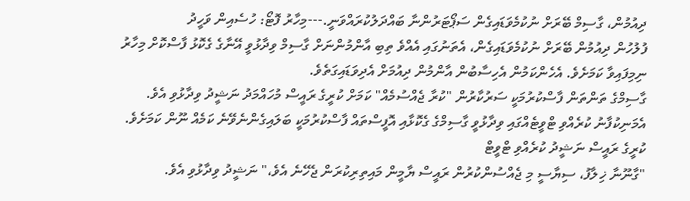ދިއުމުން، ގާސިމް ބޭރަށް ނުކުމެވަޑައިގެން ސަޕޯޓަރުންނާ ބައްދަލުކުރައްވަނީ.---މިހާރު ފޮޓޯ: ހުސެއިން ވަހީދު
ފުލުހުން ދިއުމުން ބޭރަށް ނުކުމެވަޑައިގެން، އެތަނުގައި އެއްވެ ތިބި އާންމުންނަށް ގާސިމް ވިދާޅުވީ އޭނާގެ ގެކޮޅު ފާސްކޮށް މިހާރު ނިމިފައިވާ ކަމަށެވެ. އެހެންކަމުން އެހިސާބުން އާންމުން ދިއުމަށް އެދިވަޑައިގަތެވެ.
ގާސިމްގެ ތަންތަން ފާސްކުރުމަކީ ސަރުކާރުން "ކުރާ ޖެއްސުމެއް" ކަމަށް ކުރީގެ ރައީސް މުހައްމަދު ނަޝީދު ވިދާޅުވި އެވެ.
އެމަނިކުފާނު ކުރެއްވި ޓްވީޓެއްގައި ވިދާޅުވީ ގާސިމްގެ ގެކޮޅާއި އޮފީސްތައް ފާސްކުރުމަކީ ބަލައިގެންނެވޭނެ ކަމެއް ނޫން ކަމަށެވެ.
ކުރީގެ ރައީސް ނަޝީދު ކުރެއްވި ޓްވީޓް
"ގާނޫނާ ޚިލާފު، ސިޔާސީ މި ޖެއްސުންކުރުން ރައީސް ޔާމީން މައިތިރިކުރަން ޖެހޭނެ އެވެ،" ނަޝީދު ވިދާޅުވި އެވެ.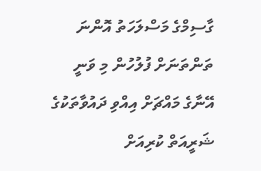ގާސިމްގެ މަސްލަހަތު އޮންނަ ތަންތަނަށް ފުލުހުން މި ވަނީ އޭނާގެ މައްޗަށް އިއްވި ދައުވާތަކުގެ ޝަރީއަތް ކުރިއަށް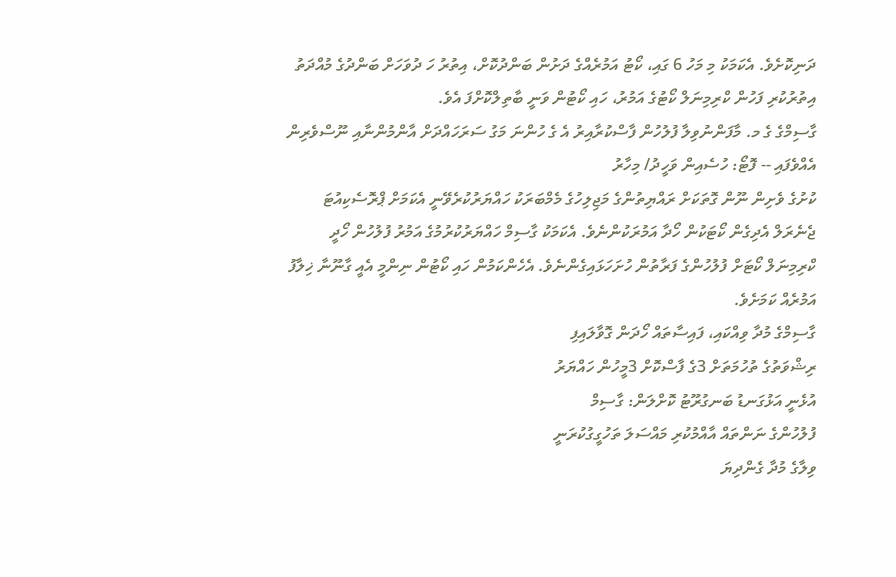ދަނިކޮށެވެ. އެކަމަކު މި މަހު 6 ގައި، ކޯޓު އަމުރެއްގެ ދަށުން ބަންދުކޮށް، އިތުރު ހަ ދުވަހަށް ބަންދުގެ މުއްދަތު އިތުރުކުރި ފަހުން ކްރިމިނަލް ކޯޓުގެ އަމުރު، ހައި ކޯޓުން ވަނީ ބާތިލްކޮށްފަ އެވެ.
ގާސިމްގެ ގެ މ. މާފަންނުވިލާ ފުލުހުން ފާސްކުރާއިރު އެ ގެ ހުންނަ މަގު ސަރަހައްދަށް އާންމުންނާއި ނޫސްވެރިން އެއްވެފައި -- ފޮޓޯ: ހުސެއިން ވަހީދު/ މިހާރު
ކުށުގެ ވެށިން ނޫން ގޮތަކަށް ރައްޔިތުންގެ މަޖިލިހުގެ މެމްބަރަކު ހައްޔަރުކުރެވޭނީ އެކަމަށް ޕްރޮސެކިއުޓަ ޖެނެރަލް އެދިގެން ކޯޓަކުން ހޯދާ އަމުރަކުންނެވެ. އެކަމަކު ގާސިމް ހައްޔަރުކުރުމުގެ އަމުރު ފުލުހުން ހޯދީ ކްރިމިނަލް ކޯޓަށް ފުލުހުންގެ ފަރާތުން ހުށަހަޅައިގެންނެވެ. އެހެންކަމުން ހައި ކޯޓުން ނިންމީ އެއީ ގާނޫނާ ޚިލާފު އަމުރެއް ކަމަށެވެ.
ގާސިމްގެ މުދާ ވިއްކައި، ފައިސާތައް ހޯދަން ގޮވާލައިފި
ރިޝްވަތުގެ ތުހުމަތަށް 3ގެ ފާސްކޮށް 3މީހުން ހައްޔަރު
އުޅެނީ އަޅުގަނޑު ބަނގުރޫޓު ކޮށްލަން: ގާސިމް
ފުލުހުންގެ ނަންތައް އާއްމުކުރި މައްސަލަ ތަހުގީގުކުރަނީ
ވިލާގެ މުދާ ގެންދިޔަ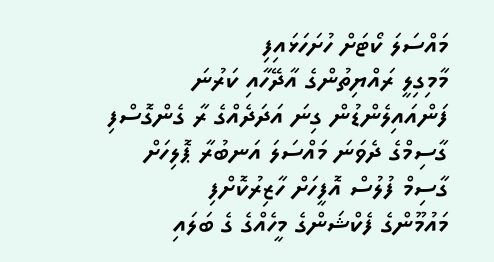މައްސަލަ ކޯޓަށް ހުށަހަޅައިފި
މާމިގިލީ ރައްޔިތުންގެ އާދޭހާއި ކަރުނަ
ފަންއައިލެންޑުން ގިނަ އަދަދެއްގެ ރާ ގެންގޮސްފި
ގާސިމްގެ ދެވަނަ މައްސަލަ އަނބުރާ ޕޮލިހަށް
ގާސިމް ފުލުސް އޮފީހަށް ހާޒިރުކޮށްފި
މައުމޫންގެ ފެކްޝަންގެ މީހެއްގެ ގެ ބަލައި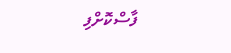ފާސްކޮށްފި